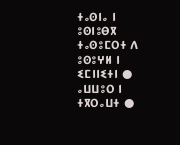ⵜⴰⵙⵏⴰ ⵏ ⵓⵙⵏⵓⴱⴳ
ⵜⴰⵙⵓⵎⵔⵜ ⴷ ⵓⵙⵓⵖⵍ ⵏ ⵉⵎⵏⵏⵉⵜⵏ ● ⴰⵡⵡⵓⵔ ⵏ ⵜⴳⵔⴰⵡⵜ ●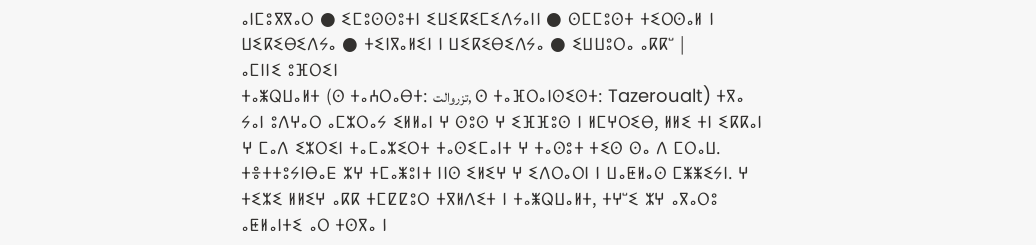ⴰⵏⵎⵓⴳⴳⴰⵔ ● ⵉⵎⵓⵙⵙⵓⵜⵏ ⵉⵡⵉⴽⵉⵎⵉⴷⵢⴰⵏⵏ ● ⵙⵎⵎⵓⵙⵜ ⵜⵉⵔⵙⴰⵍ ⵏ ⵡⵉⴽⵉⴱⵉⴷⵢⴰ ● ⵜⵉⵏⴳⴰⵍⵉⵏ ⵏ ⵡⵉⴽⵉⴱⵉⴷⵢⴰ ● ⵉⵡⵡⵓⵔⴰ ⴰⴽⴽⵯ |
ⴰⵎⵏⵏⵉ ⵓⴼⵔⵉⵏ
ⵜⴰⵥⵕⵡⴰⵍⵜ (ⵙ ⵜⴰⵄⵔⴰⴱⵜ: تزروالت, ⵙ ⵜⴰⴼⵔⴰⵏⵙⵉⵙⵜ: Tazeroualt) ⵜⴳⴰ ⵢⴰⵏ ⵓⴷⵖⴰⵔ ⴰⵎⵣⵔⴰⵢ ⵉⵍⵍⴰⵏ ⵖ ⵙⵓⵙ ⵖ ⵉⴼⴼⵓⵙ ⵏ ⵍⵎⵖⵔⵉⴱ, ⵍⵍⵉ ⵜⵏ ⵉⴽⴽⴰⵏ ⵖ ⵎⴰⴷ ⵉⵣⵔⵉⵏ ⵜⴰⵎⴰⵣⵉⵔⵜ ⵜⴰⵙⵉⵎⴰⵏⵜ ⵖ ⵜⴰⵙⵓⵜ ⵜⵉⵙ ⵙⴰ ⴷ ⵎⵔⴰⵡ. ⵜⴻⵜⵜⵓⵢⵏⴱⴰⴹ ⵣⵖ ⵜⵎⴰⵥⵓⵏⵜ ⵏⵏⵙ ⵉⵍⵉⵖ ⵖ ⵉⴷⵔⴰⵔⵏ ⵏ ⵡⴰⵟⵍⴰⵙ ⵎⵥⵥⵉⵢⵏ. ⵖ ⵜⵉⵣⵉ ⵍⵍⵉⵖ ⴰⴽⴽ ⵜⵎⵇⵇⵓⵔ ⵜⴳⵍⴷⵉⵜ ⵏ ⵜⴰⵥⵕⵡⴰⵍⵜ, ⵜⵖⵯⵉ ⵣⵖ ⴰⴳⴰⵔⵓ ⴰⵟⵍⴰⵏⵜⵉ ⴰⵔ ⵜⵙⴳⴰ ⵏ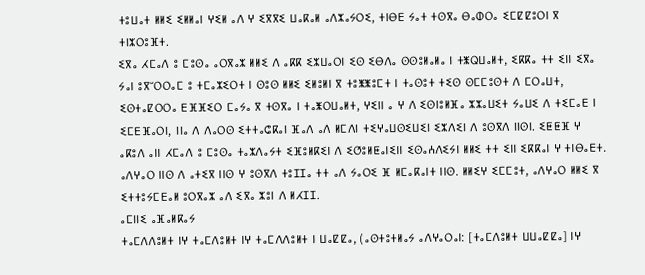ⵜⵓⵡⴰⵜ ⵍⵍⵉ ⵉⵍⵍⴰⵏ ⵖⵉⵍ ⴰⴷ ⵖ ⵉⴳⴳⵉ ⵡⴰⴽⴰⵍ ⴰⴷⵣⴰⵢⵔⵉ, ⵜⵏⴱⴹ ⵢⴰⵜ ⵜⵙⴳⴰ ⴱⴰⵀⵔⴰ ⵉⵎⵇⵇⵓⵔⵏ ⴳ ⵜⵏⵣⵔⵓⴼⵜ.
ⵉⴳⴰ ⵃⵎⴰⴷ ⵓ ⵎⵓⵙⴰ ⴰⵔⴳⴰⵣ ⵍⵍⵉ ⴷ ⴰⴽⴽ ⵉⵣⵡⴰⵔⵏ ⵉⵙ ⵉⴱⴷⴰ ⵙⵙⵓⵍⴰⵍⴰ ⵏ ⵜⵥⵕⵡⴰⵍⵜ, ⵉⴽⴽⴰ ⵜⵜ ⵉⵏⵏ ⵉⴳⴰ ⵢⴰⵏ ⵓⴳⵯⵔⵔⴰⵎ ⵓ ⵜⵎⴰⵣⵉⵔⵜ ⵏ ⵙⵓⵙ ⵍⵍⵉ ⵉⵍⵓⵍⵏ ⴳ ⵜⵓⵥⵥⵓⵎⵜ ⵏ ⵜⴰⵙⵓⵜ ⵜⵉⵙ ⵙⵎⵎⵓⵙⵜ ⴷ ⵎⵔⴰⵡⵜ, ⵉⵙⵜⴰⵇⵔⵔⴰ ⴹⴼⴼⵉⵔ ⵎⴰⵢⴰ ⴳ ⵜⵙⴳⴰ ⵏ ⵜⴰⵥⵔⵡⴰⵍⵜ, ⵖⵉⵏⵏ ⴰ ⵖ ⴷ ⵉⵙⵏⵓⵍⴼⴰ ⵣⵣⴰⵡⵉⵜ ⵢⴰⵡⵉ ⴷ ⵜⵉⵎⴰⴹ ⵏ ⵉⵎⴹⴼⴰⵔⵏ, ⵏⵏⴰ ⴷ ⴷⴰⵔⵙ ⵉⵜⵜⴰⵛⴽⴰⵏ ⴼⴰⴷ ⴰⴷ ⵍⵎⴷⵏ ⵜⵉⵖⴰⵡⵙⵉⵡⵉⵏ ⵉⵣⴷⵉⵏ ⴷ ⵓⵙⴳⴷ ⵏⵏⵙⵏ. ⵉⵟⵟⴼ ⵖ ⴰⴽⵓⴷ ⴰⵏⵏ ⵃⵎⴰⴷ ⵓ ⵎⵓⵙⴰ ⵜⴰⵣⴷⴰⵢⵜ ⵉⴼⵓⵍⴽⵉⵏ ⴷ ⵉⵚⵓⵍⵟⴰⵏⵉⵏⵏ ⵉⵙⴰⵄⴷⵉⵢⵏ ⵍⵍⵉ ⵜⵜ ⵉⵏⵏ ⵉⴽⴽⴰⵏ ⵖ ⵜⵏⴱⴰⴹⵜ. ⴰⴷⵖⴰⵔ ⵏⵏⵙ ⴷ ⴰⵜⵉⴳ ⵏⵏⵙ ⵖ ⵓⵙⴳⴷ ⵜⵓⵊⵊⴰ ⵜⵜ ⴰⴷ ⵢⴰⵔⵉ ⴼ ⵍⵎⴰⴽⴰⵏⵜ ⵏⵏⵙ. ⵍⵍⵉⵖ ⵉⵎⵎⵓⵜ, ⴰⴷⵖⴰⵔ ⵍⵍⵉ ⴳ ⵉⵜⵜⵓⵢⵎⴹⴰⵍ ⵓⵔⴳⴰⵣ ⴰⴷ ⵉⴳⴰ ⵣⵓⵏ ⴷ ⵍⵃⵊⵊ.
ⴰⵎⵏⵏⵉ ⴰⴼⴰⵍⴽⴰⵢ
ⵜⴰⵎⴷⴷⵓⵍⵜ ⵏⵖ ⵜⴰⵎⴷⵓⵍⵜ ⵏⵖ ⵜⴰⵎⴷⴷⵓⵍⵜ ⵏ ⵡⴰⵇⵇⴰ, (ⴰⵙⵜⵓⵜⵍⴰⵢ ⴰⴷⵖⴰⵔⴰⵏ: [ⵜⴰⵎⴷⵓⵍⵜ ⵡⵡⴰⵇⵇⴰ] ⵏⵖ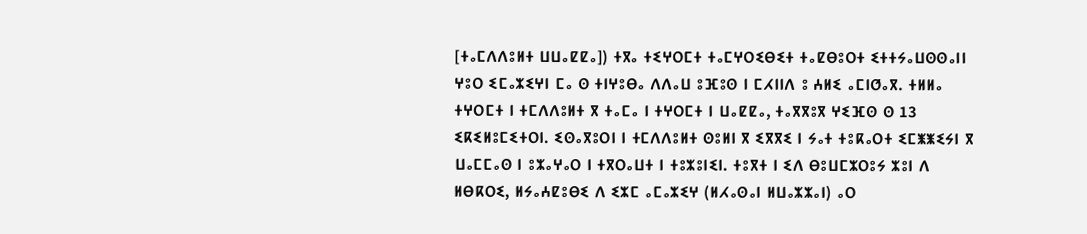[ⵜⴰⵎⴷⴷⵓⵍⵜ ⵡⵡⴰⵇⵇⴰ]) ⵜⴳⴰ ⵜⵉⵖⵔⵎⵜ ⵜⴰⵎⵖⵔⵉⴱⵉⵜ ⵜⴰⵇⴱⵓⵔⵜ ⵉⵜⵜⵢⴰⵡⵙⵙⴰⵏⵏ ⵖⵓⵔ ⵉⵎⴰⵣⵉⵖⵏ ⵎⴰ ⵙ ⵜⵏⵖⵓⴱⴰ ⴷⴷⴰⵡ ⵓⴼⵓⵙ ⵏ ⵎⵃⵏⵏⴷ ⵓ ⵄⵍⵉ ⴰⵎⵏⵚⴰⴳ. ⵜⵍⵍⴰ ⵜⵖⵔⵎⵜ ⵏ ⵜⵎⴷⴷⵓⵍⵜ ⴳ ⵜⴰⵎⴰ ⵏ ⵜⵖⵔⵎⵜ ⵏ ⵡⴰⵇⵇⴰ, ⵜⴰⴳⴳⵓⴳ ⵖⵉⴼⵙ ⵙ 13 ⵉⴽⵉⵍⵓⵎⵉⵜⵔⵏ. ⵉⵙⴰⴳⵓⵔⵏ ⵏ ⵜⵎⴷⴷⵓⵍⵜ ⵙⵓⵍⵏ ⴳ ⵉⴳⴳⵉ ⵏ ⵢⴰⵜ ⵜⵓⴽⴰⵔⵜ ⵉⵎⵥⵥⵉⵢⵏ ⴳ ⵡⴰⵎⵎⴰⵙ ⵏ ⵓⵣⴰⵖⴰⵔ ⵏ ⵜⴳⵔⴰⵡⵜ ⵏ ⵜⵓⵣⵓⵏⵉⵏ. ⵜⵓⴳⵜ ⵏ ⵉⴷ ⴱⵓⵡⵎⵣⵔⵓⵢ ⵣⵓⵏ ⴷ ⵍⴱⴽⵔⵉ, ⵍⵢⴰⵄⵇⵓⴱⵉ ⴷ ⵉⵣⵎ ⴰⵎⴰⵣⵉⵖ (ⵍⵃⴰⵙⴰⵏ ⵍⵡⴰⵣⵣⴰⵏ) ⴰⵔ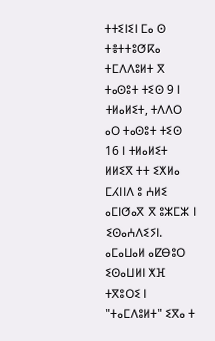ⵜⵜⵉⵏⵉⵏ ⵎⴰ ⵙ ⵜⴻⵜⵜⵓⵚⴽⴰ ⵜⵎⴷⴷⵓⵍⵜ ⴳ ⵜⴰⵙⵓⵜ ⵜⵉⵙ 9 ⵏ ⵜⵍⴰⵍⵉⵜ, ⵜⴷⴷⵔ ⴰⵔ ⵜⴰⵙⵓⵜ ⵜⵉⵙ 16 ⵏ ⵜⵍⴰⵍⵉⵜ ⵍⵍⵉⴳ ⵜⵜ ⵉⵅⵍⴰ ⵎⵃⵏⵏⴷ ⵓ ⵄⵍⵉ ⴰⵎⵏⵚⴰⴳ ⴳ ⵓⵣⵎⵣ ⵏ ⵉⵙⴰⵄⴷⵉⵢⵏ.
ⴰⵎⴰⵡⴰⵍ ⴰⵇⴱⵓⵔ ⵉⵙⴰⵡⵍⵏ ⵅⴼ ⵜⴳⵓⵔⵉ ⵏ "ⵜⴰⵎⴷⵓⵍⵜ" ⵉⴳⴰ ⵜ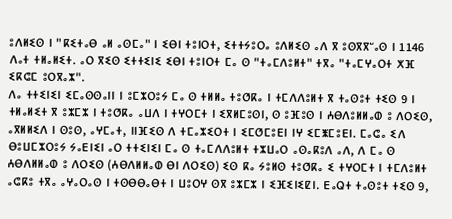ⵓⴷⵍⵉⵙ ⵏ "ⴽⵉⵜⴰⴱ ⴰⵍ ⴰⵙⵎⴰ" ⵏ ⵉⴱⵏ ⵜⵓⵏⵔⵜ, ⵉⵜⵜⵢⵓⵔⴰ ⵓⴷⵍⵉⵙ ⴰⴷ ⴳ ⵓⵙⴳⴳⵯⴰⵙ ⵏ 1146 ⴷⴰⵜ ⵜⵍⴰⵍⵉⵜ. ⴰⵔ ⴳⵉⵙ ⵉⵜⵜⵉⵏⵉ ⵉⴱⵏ ⵜⵓⵏⵔⵜ ⵎⴰ ⵙ "ⵜⴰⵎⴷⵓⵍⵜ" ⵜⴳⴰ "ⵜⴰⵎⵖⴰⵔⵜ ⵅⴼ ⵉⴽⵛⵎ ⵓⵔⴳⴰⵣ".
ⴷⴰ ⵜⵜⵉⵏⵉⵏ ⵉⵎⴰⵙⵙⴰⵏⵏ ⵏ ⵓⵎⵣⵔⵓⵢ ⵎⴰ ⵙ ⵜⵍⵍⴰ ⵜⵓⵚⴽⴰ ⵏ ⵜⵎⴷⴷⵓⵍⵜ ⴳ ⵜⴰⵙⵓⵜ ⵜⵉⵙ 9 ⵏ ⵜⵍⴰⵍⵉⵜ ⴳ ⵓⵣⵎⵣ ⵏ ⵜⵓⵚⴽⴰ ⴰⵡⴷ ⵏ ⵜⵖⵔⵎⵜ ⵏ ⵉⴳⵍⵎⵓⵙⵏ, ⵙ ⵓⴼⵓⵙ ⵏ ⵄⴱⴷⵓⵍⵍⴰⵀ ⵓ ⴷⵔⵉⵙ, ⴰⴳⵍⵍⵉⴷ ⵏ ⵙⵓⵙ, ⴰⵖⵎⴰⵜ, ⵏⵏⴼⵉⵙ ⴷ ⵜⵎⴰⵣⵉⵔⵜ ⵏ ⵉⵎⵚⵎⵓⴹⵏ ⵏⵖ ⵉⵎⵥⵎⵓⴹⵏ. ⵎⴰⵛⴰ ⵉⴷ ⴱⵓⵡⵎⵣⵔⵓⵢ ⵢⴰⴹⵏⵉⵏ ⴰⵔ ⵜⵜⵉⵏⵉⵏ ⵎⴰ ⵙ ⵜⴰⵎⴷⴷⵓⵍⵜ ⵜⵣⵡⴰⵔ ⴰⵙⴰⴽⵓⴷ ⴰⴷ, ⴷ ⵎⴰ ⵙ ⵄⴱⴷⵍⵍⴰⵀ ⵓ ⴷⵔⵉⵙ (ⵄⴱⴷⵍⵍⴰⵀ ⴱⵏ ⴷⵔⵉⵙ) ⵉⵙ ⴽⴰ ⵢⵓⵍⵙ ⵜⵓⵚⴽⴰ ⵉ ⵜⵖⵔⵎⵜ ⵏ ⵜⵎⴷⵓⵍⵜ ⴰⵛⴽⵓ ⵜⴳⴰ ⴰⵖⴰⵔⴰⵙ ⵏ ⵜⵙⴱⴱⴰⴱⵜ ⵏ ⵡⵓⵔⵖ ⵙⴳ ⵓⵣⵎⵣ ⵏ ⵉⴼⵉⵏⵉⵇⵏ. ⴹⴰⵕⵜ ⵜⴰⵙⵓⵜ ⵜⵉⵙ 9,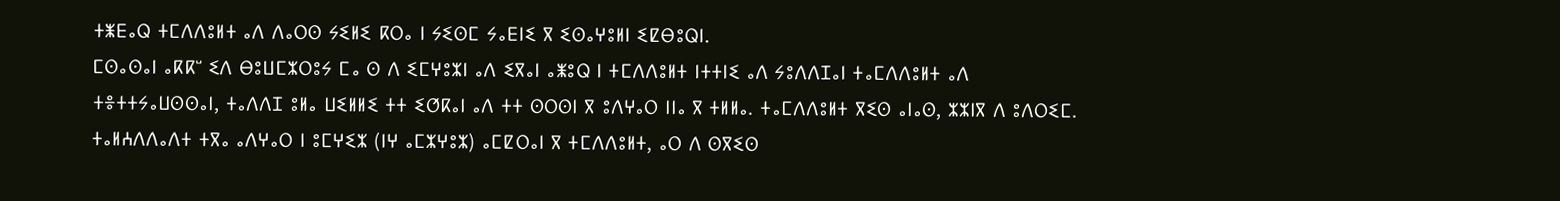ⵜⵥⴹⴰⵕ ⵜⵎⴷⴷⵓⵍⵜ ⴰⴷ ⴷⴰⵔⵙ ⵢⵉⵍⵉ ⴽⵔⴰ ⵏ ⵢⵉⵙⵎ ⵢⴰⴹⵏⵉ ⴳ ⵉⵙⴰⵖⵓⵍⵏ ⵉⵇⴱⵓⵕⵏ.
ⵎⵙⴰⵙⴰⵏ ⴰⴽⴽⵯ ⵉⴷ ⴱⵓⵡⵎⵣⵔⵓⵢ ⵎⴰ ⵙ ⴷ ⵉⵎⵖⵓⵣⵏ ⴰⴷ ⵉⴳⴰⵏ ⴰⵥⵓⵕ ⵏ ⵜⵎⴷⴷⵓⵍⵜ ⵏⵜⵜⵏⵉ ⴰⴷ ⵢⵓⴷⴷⵊⴰⵏ ⵜⴰⵎⴷⴷⵓⵍⵜ ⴰⴷ ⵜⴻⵜⵜⵢⴰⵡⵙⵙⴰⵏ, ⵜⴰⴷⴷⵊ ⵓⵍⴰ ⵡⵉⵍⵍⵉ ⵜⵜ ⵉⵚⴽⴰⵏ ⴰⴷ ⵜⵜ ⵙⵔⵙⵏ ⴳ ⵓⴷⵖⴰⵔ ⵏⵏⴰ ⴳ ⵜⵍⵍⴰ. ⵜⴰⵎⴷⴷⵓⵍⵜ ⴳⵉⵙ ⴰⵏⴰⵙ, ⵣⵣⵏⴳ ⴷ ⵓⴷⵔⵉⵎ. ⵜⴰⵍⵄⴷⴷⴰⴷⵜ ⵜⴳⴰ ⴰⴷⵖⴰⵔ ⵏ ⵓⵎⵖⵉⵣ (ⵏⵖ ⴰⵎⵣⵖⵓⵣ) ⴰⵎⵇⵔⴰⵏ ⴳ ⵜⵎⴷⴷⵓⵍⵜ, ⴰⵔ ⴷ ⵙⴳⵉⵙ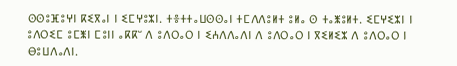ⵙⵙⵓⴼⵓⵖⵏ ⴽⵉⴳⴰⵏ ⵏ ⵉⵎⵖⵓⵣⵏ. ⵜⴻⵜⵜⴰⵡⵙⵙⴰⵏ ⵜⵎⴷⴷⵓⵍⵜ ⵓⵍⴰ ⵙ ⵜⴰⵥⵓⵍⵜ. ⵉⵎⵖⵉⵣⵏ ⵏ ⵓⴷⵔⵉⵎ ⵓⵎⵥⵏ ⵎⵓⵏⵏ ⴰⴽⴽⵯ ⴷ ⵓⴷⵔⴰⵔ ⵏ ⵉⵄⴷⴷⴰⴷⵏ ⴷ ⵓⴷⵔⴰⵔ ⵏ ⴳⵉⵍⵉⵣ ⴷ ⵓⴷⵔⴰⵔ ⵏ ⴱⵓⵡⴷⴰⴷⵏ.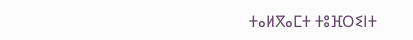ⵜⴰⵍⴳⴰⵎⵜ ⵜⵓⴼⵔⵉⵏⵜ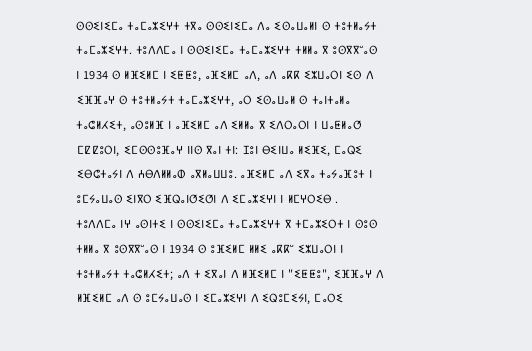ⵙⵙⵉⵏⵉⵎⴰ ⵜⴰⵎⴰⵣⵉⵖⵜ ⵜⴳⴰ ⵙⵙⵉⵏⵉⵎⴰ ⴷⴰ ⵉⵙⴰⵡⴰⵍⵏ ⵙ ⵜⵓⵜⵍⴰⵢⵜ ⵜⴰⵎⴰⵣⵉⵖⵜ. ⵜⵓⴷⴷⵎⴰ ⵏ ⵙⵙⵉⵏⵉⵎⴰ ⵜⴰⵎⴰⵣⵉⵖⵜ ⵜⵍⵍⴰ ⴳ ⵓⵙⴳⴳⵯⴰⵙ ⵏ 1934 ⵙ ⵍⴼⵉⵍⵎ ⵏ ⵉⵟⵟⵓ, ⴰⴼⵉⵍⵎ ⴰⴷ, ⴰⴷ ⴰⴽⴽ ⵉⵣⵡⴰⵔⵏ ⵉⵙ ⴷ ⵉⴼⴼⴰⵖ ⵙ ⵜⵓⵜⵍⴰⵢⵜ ⵜⴰⵎⴰⵣⵉⵖⵜ, ⴰⵔ ⵉⵙⴰⵡⴰⵍ ⵙ ⵜⴰⵏⵜⴰⵍⴰ ⵜⴰⵛⵍⵃⵉⵜ, ⴰⵙⵓⵍⴼ ⵏ ⴰⴼⵉⵍⵎ ⴰⴷ ⵉⵍⵍⴰ ⴳ ⵉⴷⵔⴰⵔⵏ ⵏ ⵡⴰⵟⵍⴰⵚ ⵎⵇⵇⵓⵔⵏ, ⵉⵎⵙⵙⵓⴼⴰⵖ ⵏⵏⵙ ⴳⴰⵏ ⵜⵏ: ⵊⵓⵏ ⴱⵉⵏⵡⴰ ⵍⵉⴼⵉ, ⵎⴰⵕⵉ ⵉⴱⵛⵜⴰⵢⵏ ⴷ ⵄⴱⴷⵍⵍⴰⵀ ⴰⴳⵍⴰⵡⵡⵓ. ⴰⴼⵉⵍⵎ ⴰⴷ ⵉⴳⴰ ⵜⴰⵢⴰⴼⵓⵜ ⵏ ⵓⵎⵢⴰⵡⴰⵙ ⵉⵏⴳⵔ ⵉⴼⵕⴰⵏⵚⵉⵚⵏ ⴷ ⵉⵎⴰⵣⵉⵖⵏ ⵏ ⵍⵎⵖⵔⵉⴱ .
ⵜⵓⴷⴷⵎⴰ ⵏⵖ ⴰⵙⵏⵜⵉ ⵏ ⵙⵙⵉⵏⵉⵎⴰ ⵜⴰⵎⴰⵣⵉⵖⵜ ⴳ ⵜⵎⴰⵣⵉⵔⵜ ⵏ ⵙⵓⵙ ⵜⵍⵍⴰ ⴳ ⵓⵙⴳⴳⵯⴰⵙ ⵏ 1934 ⵙ ⵓⴼⵉⵍⵎ ⵍⵍⵉ ⴰⴽⴽⵯ ⵉⵣⵡⴰⵔⵏ ⵏ ⵜⵓⵜⵍⴰⵢⵜ ⵜⴰⵛⵍⵃⵉⵜ; ⴰⴷ ⵜ ⵉⴳⴰⵏ ⴷ ⵍⴼⵉⵍⵎ ⵏ "ⵉⵟⵟⵓ", ⵉⴼⴼⴰⵖ ⴷ ⵍⴼⵉⵍⵎ ⴰⴷ ⵙ ⵓⵎⵢⴰⵡⴰⵙ ⵏ ⵉⵎⴰⵣⵉⵖⵏ ⴷ ⵉⵕⵓⵎⵉⵢⵏ, ⵎⴰⵔⵉ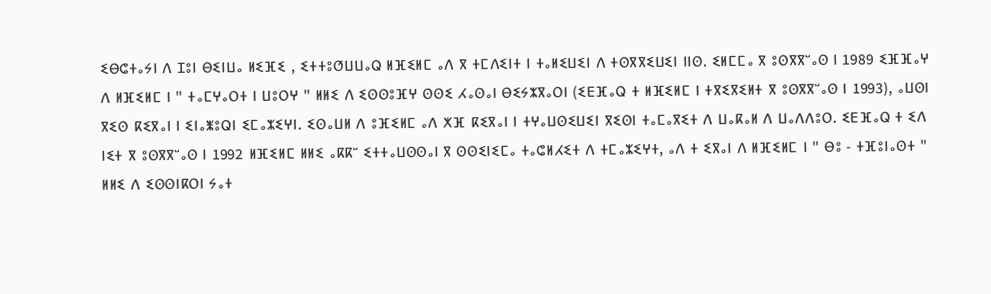ⵉⴱⵛⵜⴰⵢⵏ ⴷ ⵊⵓⵏ ⴱⵉⵏⵡⴰ ⵍⵉⴼⵉ , ⵉⵜⵜⵓⵚⵡⵡⴰⵕ ⵍⴼⵉⵍⵎ ⴰⴷ ⴳ ⵜⵎⴷⵉⵏⵜ ⵏ ⵜⴰⵍⵉⵡⵉⵏ ⴷ ⵜⵙⴳⴳⵉⵡⵉⵏ ⵏⵏⵙ. ⵉⵍⵎⵎⴰ ⴳ ⵓⵙⴳⴳⵯⴰⵙ ⵏ 1989 ⵉⴼⴼⴰⵖ ⴷ ⵍⴼⵉⵍⵎ ⵏ " ⵜⴰⵎⵖⴰⵔⵜ ⵏ ⵡⵓⵔⵖ " ⵍⵍⵉ ⴷ ⵉⵙⵙⵓⴼⵖ ⵙⵙⵉ ⵃⴰⵙⴰⵏ ⴱⵉⵢⵣⴳⴰⵔⵏ (ⵉⴹⴼⴰⵕ ⵜ ⵍⴼⵉⵍⵎ ⵏ ⵜⴳⵉⴳⵉⵍⵜ ⴳ ⵓⵙⴳⴳⵯⴰⵙ ⵏ 1993), ⴰⵡⵙⵏ ⴳⵉⵙ ⴽⵉⴳⴰⵏ ⵏ ⵉⵏⴰⵥⵓⵕⵏ ⵉⵎⴰⵣⵉⵖⵏ. ⵉⵙⴰⵡⵍ ⴷ ⵓⴼⵉⵍⵎ ⴰⴷ ⵅⴼ ⴽⵉⴳⴰⵏ ⵏ ⵜⵖⴰⵡⵙⵉⵡⵉⵏ ⴳⵉⵙⵏ ⵜⴰⵎⴰⴳⵉⵜ ⴷ ⵡⴰⴽⴰⵍ ⴷ ⵡⴰⴷⴷⵓⵔ. ⵉⴹⴼⴰⵕ ⵜ ⵉⴷ ⵏⵉⵜ ⴳ ⵓⵙⴳⴳⵯⴰⵙ ⵏ 1992 ⵍⴼⵉⵍⵎ ⵍⵍⵉ ⴰⴽⴽⵯ ⵉⵜⵜⴰⵡⵙⵙⴰⵏ ⴳ ⵙⵙⵉⵏⵉⵎⴰ ⵜⴰⵛⵍⵃⵉⵜ ⴷ ⵜⵎⴰⵣⵉⵖⵜ, ⴰⴷ ⵜ ⵉⴳⴰⵏ ⴷ ⵍⴼⵉⵍⵎ ⵏ " ⴱⵓ - ⵜⴼⵓⵏⴰⵙⵜ " ⵍⵍⵉ ⴷ ⵉⵙⵙⵏⴽⵔⵏ ⵢⴰⵜ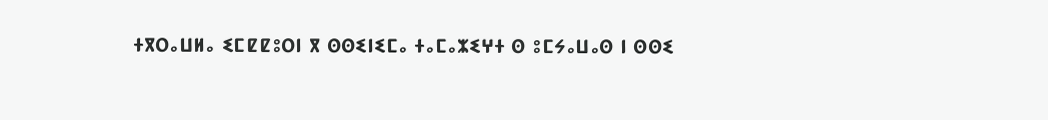ⵜⴳⵔⴰⵡⵍⴰ ⵉⵎⵇⵇⵓⵔⵏ ⴳ ⵙⵙⵉⵏⵉⵎⴰ ⵜⴰⵎⴰⵣⵉⵖⵜ ⵙ ⵓⵎⵢⴰⵡⴰⵙ ⵏ ⵙⵙⵉ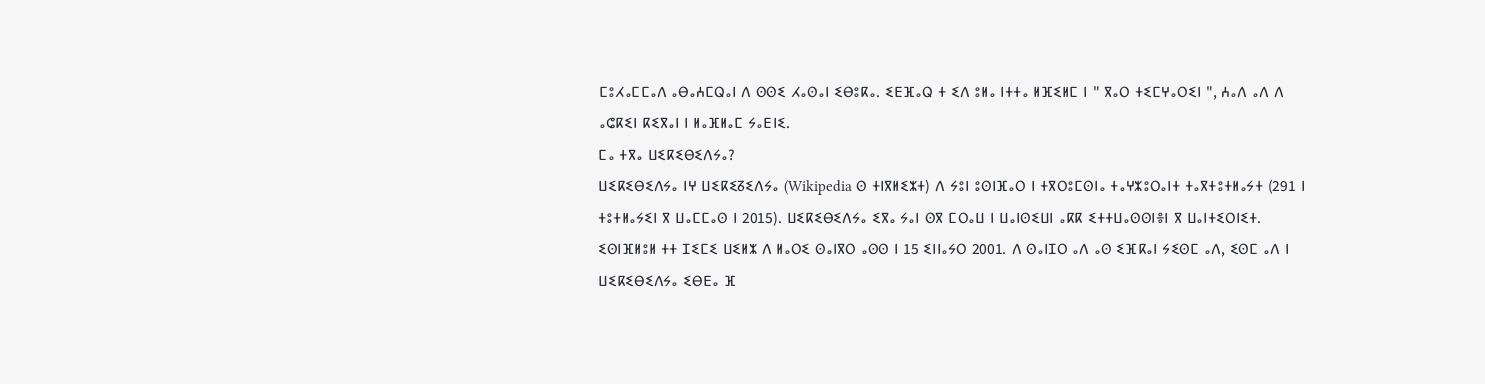ⵎⵓⵃⴰⵎⵎⴰⴷ ⴰⴱⴰⵄⵎⵕⴰⵏ ⴷ ⵙⵙⵉ ⵃⴰⵙⴰⵏ ⵉⴱⵓⴽⴰ. ⵉⴹⴼⴰⵕ ⵜ ⵉⴷ ⵓⵍⴰ ⵏⵜⵜⴰ ⵍⴼⵉⵍⵎ ⵏ " ⴳⴰⵔ ⵜⵉⵎⵖⴰⵔⵉⵏ ", ⵄⴰⴷ ⴰⴷ ⴷ ⴰⵛⴽⵉⵏ ⴽⵉⴳⴰⵏ ⵏ ⵍⴰⴼⵍⴰⵎ ⵢⴰⴹⵏⵉ.
ⵎⴰ ⵜⴳⴰ ⵡⵉⴽⵉⴱⵉⴷⵢⴰ?
ⵡⵉⴽⵉⴱⵉⴷⵢⴰ ⵏⵖ ⵡⵉⴽⵉⵒⵉⴷⵢⴰ (Wikipedia ⵙ ⵜⵏⴳⵍⵉⵣⵜ) ⴷ ⵢⵓⵏ ⵓⵙⵏⴼⴰⵔ ⵏ ⵜⴳⵔⵓⵎⵙⵏⴰ ⵜⴰⵖⵣⵓⵔⴰⵏⵜ ⵜⴰⴳⵜⵓⵜⵍⴰⵢⵜ (291 ⵏ ⵜⵓⵜⵍⴰⵢⵉⵏ ⴳ ⵡⴰⵎⵎⴰⵙ ⵏ 2015). ⵡⵉⴽⵉⴱⵉⴷⵢⴰ ⵉⴳⴰ ⵢⴰⵏ ⵙⴳ ⵎⵔⴰⵡ ⵏ ⵡⴰⵏⵙⵉⵡⵏ ⴰⴽⴽ ⵉⵜⵜⵡⴰⵙⵙⵏⴻⵏ ⴳ ⵡⴰⵏⵜⵉⵔⵏⵉⵜ. ⵉⵙⵏⴼⵍⵓⵍ ⵜⵜ ⵊⵉⵎⵉ ⵡⵉⵍⵣ ⴷ ⵍⴰⵔⵉ ⵙⴰⵏⴳⵔ ⴰⵙⵙ ⵏ 15 ⵉⵏⵏⴰⵢⵔ 2001. ⴷ ⵙⴰⵏⵊⵔ ⴰⴷ ⴰⵙ ⵉⴼⴽⴰⵏ ⵢⵉⵙⵎ ⴰⴷ, ⵉⵙⵎ ⴰⴷ ⵏ ⵡⵉⴽⵉⴱⵉⴷⵢⴰ ⵉⴱⴹⴰ ⴼ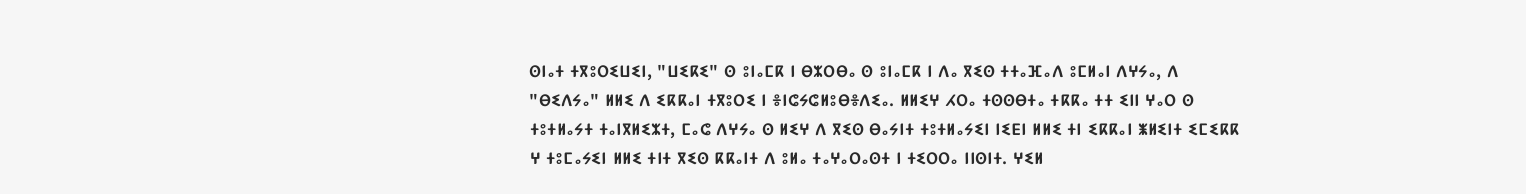ⵙⵏⴰⵜ ⵜⴳⵓⵔⵉⵡⵉⵏ, "ⵡⵉⴽⵉ" ⵙ ⵓⵏⴰⵎⴽ ⵏ ⴱⵣⵔⴱⴰ ⵙ ⵓⵏⴰⵎⴽ ⵏ ⴷⴰ ⴳⵉⵙ ⵜⵜⴰⴼⴰⴷ ⵓⵎⵍⴰⵏ ⴷⵖⵢⴰ, ⴷ "ⴱⵉⴷⵢⴰ" ⵍⵍⵉ ⴷ ⵉⴽⴽⴰⵏ ⵜⴳⵓⵔⵉ ⵏ ⴻⵏⵛⵢⵛⵍⵓⴱⴻⴷⵉⴰ. ⵍⵍⵉⵖ ⵃⵔⴰ ⵜⵙⵙⴱⵜⴰ ⵜⴽⴽⴰ ⵜⵜ ⵉⵏⵏ ⵖⴰⵔ ⵙ ⵜⵓⵜⵍⴰⵢⵜ ⵜⴰⵏⴳⵍⵉⵣⵜ, ⵎⴰⵛ ⴷⵖⵢⴰ ⵙ ⵍⵉⵖ ⴷ ⴳⵉⵙ ⴱⴰⵢⵏⵜ ⵜⵓⵜⵍⴰⵢⵉⵏ ⵏⵉⴹⵏ ⵍⵍⵉ ⵜⵏ ⵉⴽⴽⴰⵏ ⵥⵍⵉⵏⵜ ⵉⵎⵉⴽⴽ ⵖ ⵜⵓⵎⴰⵢⵉⵏ ⵍⵍⵉ ⵜⵏⵜ ⴳⵉⵙ ⴽⴽⴰⵏⵜ ⴷ ⵓⵍⴰ ⵜⴰⵖⴰⵔⴰⵙⵜ ⵏ ⵜⵉⵔⵔⴰ ⵏⵏⵙⵏⵜ. ⵖⵉⵍ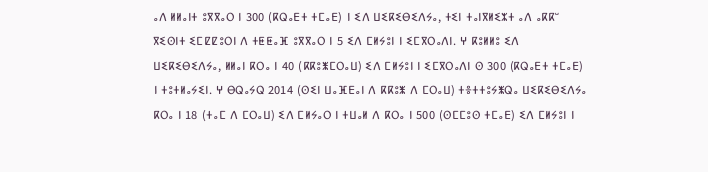ⴰⴷ ⵍⵍⴰⵏⵜ ⵓⴳⴳⴰⵔ ⵏ 300 (ⴽⵕⴰⴹⵜ ⵜⵎⴰⴹ) ⵏ ⵉⴷ ⵡⵉⴽⵉⴱⵉⴷⵢⴰ, ⵜⵉⵏ ⵜⴰⵏⴳⵍⵉⵣⵜ ⴰⴷ ⴰⴽⴽⵯ ⴳⵉⵙⵏⵜ ⵉⵎⵇⵇⵓⵔⵏ ⴷ ⵜⵟⵟⴰⴼ ⵓⴳⴳⴰⵔ ⵏ 5 ⵉⴷ ⵎⵍⵢⵓⵏ ⵏ ⵉⵎⴳⵔⴰⴷⵏ. ⵖ ⴽⵓⵍⵍⵓ ⵉⴷ ⵡⵉⴽⵉⴱⵉⴷⵢⴰ, ⵍⵍⴰⵏ ⴽⵔⴰ ⵏ 40 (ⴽⴽⵓⵥⵎⵔⴰⵡ) ⵉⴷ ⵎⵍⵢⵓⵏ ⵏ ⵉⵎⴳⵔⴰⴷⵏ ⵙ 300 (ⴽⵕⴰⴹⵜ ⵜⵎⴰⴹ) ⵏ ⵜⵓⵜⵍⴰⵢⵉⵏ. ⵖ ⴱⵕⴰⵢⵕ 2014 (ⵙⵉⵏ ⵡⴰⴼⴹⴰⵏ ⴷ ⴽⴽⵓⵥ ⴷ ⵎⵔⴰⵡ) ⵜⴻⵜⵜⵓⵢⵥⵕⴰ ⵡⵉⴽⵉⴱⵉⴷⵢⴰ ⴽⵔⴰ ⵏ 18 (ⵜⴰⵎ ⴷ ⵎⵔⴰⵡ) ⵉⴷ ⵎⵍⵢⴰⵔ ⵏ ⵜⵡⴰⵍ ⴷ ⴽⵔⴰ ⵏ 500 (ⵙⵎⵎⵓⵙ ⵜⵎⴰⴹ) ⵉⴷ ⵎⵍⵢⵓⵏ ⵏ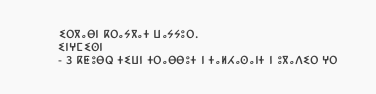ⵉⵔⴳⴰⴱⵏ ⴽⵔⴰⵢⴳⴰⵜ ⵡⴰⵢⵢⵓⵔ.
ⵉⵏⵖⵎⵉⵙⵏ
- 3 ⴽⵟⵓⴱⵕ ⵜⵉⵡⵏ ⵜⵔⴰⴱⴱⵓⵜ ⵏ ⵜⴰⵍⵃⴰⵙⴰⵏⵜ ⵏ ⵓⴳⴰⴷⵉⵔ ⵖⵔ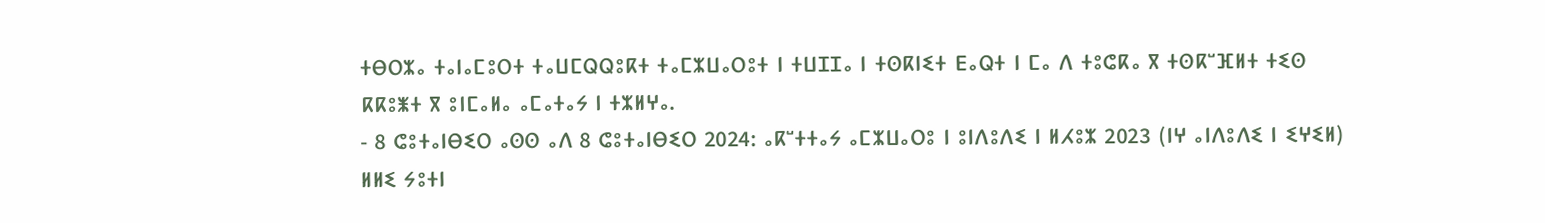ⵜⴱⵔⵣⴰ ⵜⴰⵏⴰⵎⵓⵔⵜ ⵜⴰⵡⵎⵕⵕⵓⴽⵜ ⵜⴰⵎⵣⵡⴰⵔⵓⵜ ⵏ ⵜⵡⵊⵊⴰ ⵏ ⵜⵙⴽⵏⵉⵜ ⴹⴰⵕⵜ ⵏ ⵎⴰ ⴷ ⵜⵓⵛⴽⴰ ⴳ ⵜⵙⴽⵯⴼⵍⵜ ⵜⵉⵙ ⴽⴽⵓⵥⵜ ⴳ ⵓⵏⵎⴰⵍⴰ ⴰⵎⴰⵜⴰⵢ ⵏ ⵜⵣⵍⵖⴰ.
- 8 ⵛⵓⵜⴰⵏⴱⵉⵔ ⴰⵙⵙ ⴰⴷ 8 ⵛⵓⵜⴰⵏⴱⵉⵔ 2024: ⴰⴽⵯⵜⵜⴰⵢ ⴰⵎⵣⵡⴰⵔⵓ ⵏ ⵓⵏⴷⵓⴷⵉ ⵏ ⵍⵃⵓⵣ 2023 (ⵏⵖ ⴰⵏⴷⵓⴷⵉ ⵏ ⵉⵖⵉⵍ) ⵍⵍⵉ ⵢⵓⵜⵏ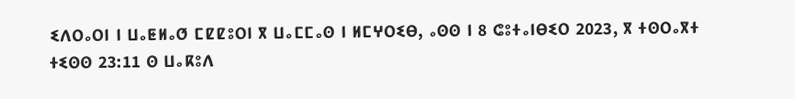ⵉⴷⵔⴰⵔⵏ ⵏ ⵡⴰⵟⵍⴰⵚ ⵎⵇⵇⵓⵔⵏ ⴳ ⵡⴰⵎⵎⴰⵙ ⵏ ⵍⵎⵖⵔⵉⴱ, ⴰⵙⵙ ⵏ 8 ⵛⵓⵜⴰⵏⴱⵉⵔ 2023, ⴳ ⵜⵙⵔⴰⴳⵜ ⵜⵉⵙⵙ 23:11 ⵙ ⵡⴰⴽⵓⴷ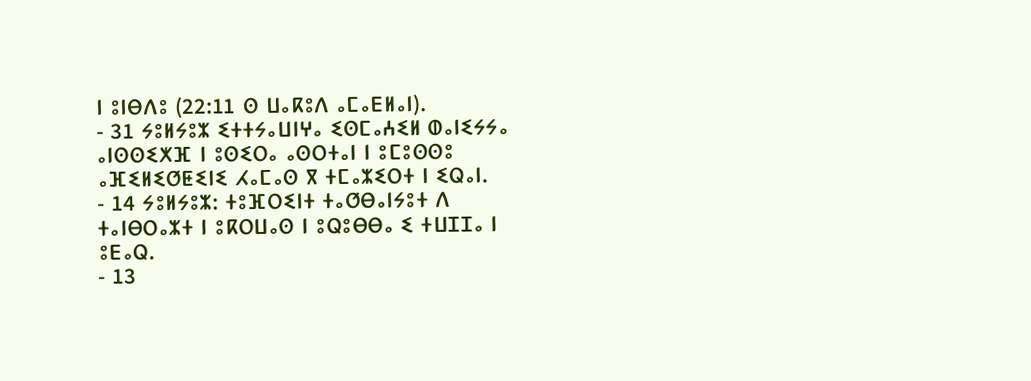ⵏ ⵓⵏⴱⴷⵓ (22:11 ⵙ ⵡⴰⴽⵓⴷ ⴰⵎⴰⴹⵍⴰⵏ).
- 31 ⵢⵓⵍⵢⵓⵣ ⵉⵜⵜⵢⴰⵡⵏⵖⴰ ⵉⵙⵎⴰⵄⵉⵍ ⵀⴰⵏⵉⵢⵢⴰ ⴰⵏⵙⵙⵉⵅⴼ ⵏ ⵓⵙⵉⵔⴰ ⴰⵙⵔⵜⴰⵏ ⵏ ⵓⵎⵓⵙⵙⵓ ⴰⴼⵉⵍⵉⵚⵟⵉⵏⵉ ⵃⴰⵎⴰⵙ ⴳ ⵜⵎⴰⵣⵉⵔⵜ ⵏ ⵉⵕⴰⵏ.
- 14 ⵢⵓⵍⵢⵓⵣ: ⵜⵓⴼⵔⵉⵏⵜ ⵜⴰⵚⴱⴰⵏⵢⵓⵜ ⴷ ⵜⴰⵏⴱⵔⴰⵣⵜ ⵏ ⵓⴽⵔⵡⴰⵙ ⵏ ⵓⵕⵓⴱⴱⴰ ⵉ ⵜⵡⵊⵊⴰ ⵏ ⵓⴹⴰⵕ.
- 13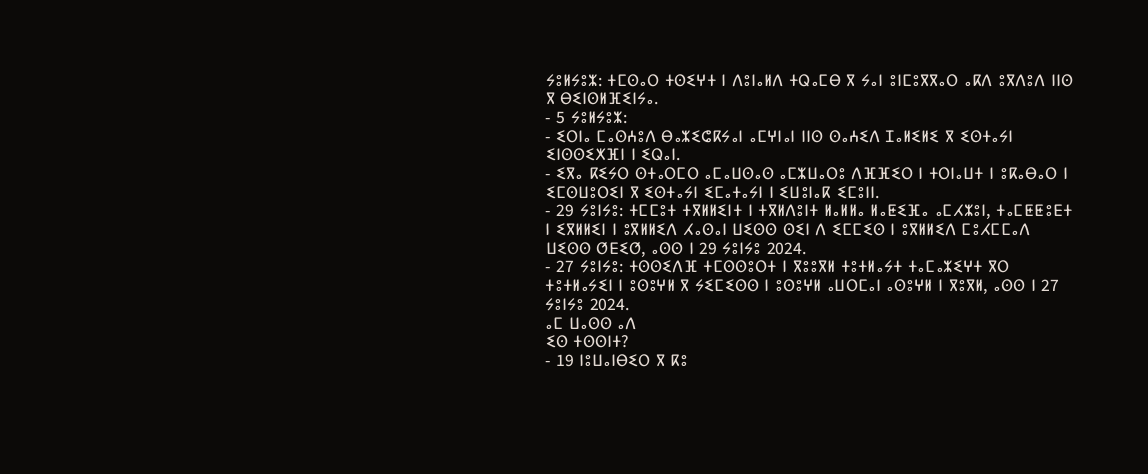ⵢⵓⵍⵢⵓⵣ: ⵜⵎⵙⴰⵔ ⵜⵙⵉⵖⵜ ⵏ ⴷⵓⵏⴰⵍⴷ ⵜⵕⴰⵎⴱ ⴳ ⵢⴰⵏ ⵓⵏⵎⵓⴳⴳⴰⵔ ⴰⴽⴷ ⵓⴳⴷⵓⴷ ⵏⵏⵙ ⴳ ⴱⵉⵏⵙⵍⴼⵉⵏⵢⴰ.
- 5 ⵢⵓⵍⵢⵓⵣ:
- ⵉⵔⵏⴰ ⵎⴰⵙⵄⵓⴷ ⴱⴰⵣⵉⵛⴽⵢⴰⵏ ⴰⵎⵖⵏⴰⵏ ⵏⵏⵙ ⵙⴰⵄⵉⴷ ⵊⴰⵍⵉⵍⵉ ⴳ ⵉⵙⵜⴰⵢⵏ ⵉⵏⵙⵙⵉⵅⴼⵏ ⵏ ⵉⵕⴰⵏ.
- ⵉⴳⴰ ⴽⵉⵢⵔ ⵙⵜⴰⵔⵎⵔ ⴰⵎⴰⵡⵙⴰⵙ ⴰⵎⵣⵡⴰⵔⵓ ⴷⴼⴼⵉⵔ ⵏ ⵜⵔⵏⴰⵡⵜ ⵏ ⵓⴽⴰⴱⴰⵔ ⵏ ⵉⵎⵙⵡⵓⵔⵉⵏ ⴳ ⵉⵙⵜⴰⵢⵏ ⵉⵎⴰⵜⴰⵢⵏ ⵏ ⵉⵡⵓⵏⴰⴽ ⵉⵎⵓⵏⵏ.
- 29 ⵢⵓⵏⵢⵓ: ⵜⵎⵎⵓⵜ ⵜⴳⵍⵍⵉⵏⵜ ⵏ ⵜⴳⵍⴷⵓⵏⵜ ⵍⴰⵍⵍⴰ ⵍⴰⵟⵉⴼⴰ ⴰⵎⵃⵣⵓⵏ, ⵜⴰⵎⵟⵟⵓⴹⵜ ⵏ ⵉⴳⵍⵍⵉⵏ ⵏ ⵓⴳⵍⵍⵉⴷ ⵃⴰⵙⴰⵏ ⵡⵉⵙⵙ ⵙⵉⵏ ⴷ ⵉⵎⵎⵉⵙ ⵏ ⵓⴳⵍⵍⵉⴷ ⵎⵓⵃⵎⵎⴰⴷ ⵡⵉⵙⵙ ⵚⴹⵉⵚ, ⴰⵙⵙ ⵏ 29 ⵢⵓⵏⵢⵓ 2024.
- 27 ⵢⵓⵏⵢⵓ: ⵜⵙⵙⵉⴷⴼ ⵜⵎⵙⵙⵓⵔⵜ ⵏ ⴳⵓⵓⴳⵍ ⵜⵓⵜⵍⴰⵢⵜ ⵜⴰⵎⴰⵣⵉⵖⵜ ⴳⵔ ⵜⵓⵜⵍⴰⵢⵉⵏ ⵏ ⵓⵙⵓⵖⵍ ⴳ ⵢⵉⵎⵉⵙⵙ ⵏ ⵓⵙⵓⵖⵍ ⴰⵡⵔⵎⴰⵏ ⴰⵙⵓⵖⵍ ⵏ ⴳⵓⴳⵍ, ⴰⵙⵙ ⵏ 27 ⵢⵓⵏⵢⵓ 2024.
ⴰⵎ ⵡⴰⵙⵙ ⴰⴷ
ⵉⵙ ⵜⵙⵙⵏⵜ?
- 19 ⵏⵓⵡⴰⵏⴱⵉⵔ ⴳ ⴽⵓ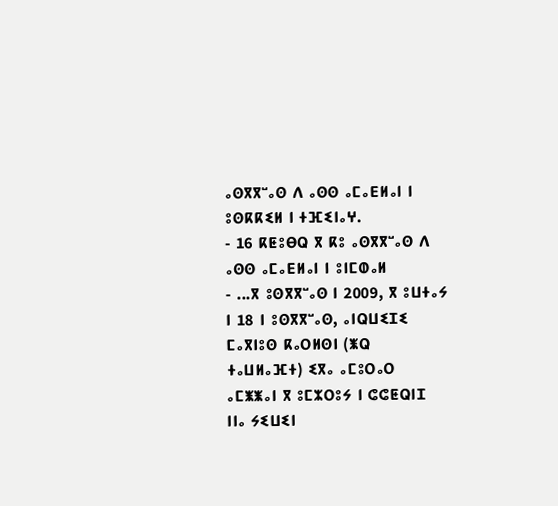ⴰⵙⴳⴳⵯⴰⵙ ⴷ ⴰⵙⵙ ⴰⵎⴰⴹⵍⴰⵏ ⵏ ⵓⵙⴽⴽⵉⵍ ⵏ ⵜⴼⵉⵏⴰⵖ.
- 16 ⴽⵟⵓⴱⵕ ⴳ ⴽⵓ ⴰⵙⴳⴳⵯⴰⵙ ⴷ ⴰⵙⵙ ⴰⵎⴰⴹⵍⴰⵏ ⵏ ⵓⵏⵎⵀⴰⵍ
- ...ⴳ ⵓⵙⴳⴳⵯⴰⵙ ⵏ 2009, ⴳ ⵓⵡⵜⴰⵢ ⵏ 18 ⵏ ⵓⵙⴳⴳⵯⴰⵙ, ⴰⵏⵕⵡⵉⵊⵉ ⵎⴰⴳⵏⵓⵙ ⴽⴰⵔⵍⵙⵏ (ⵥⵕ ⵜⴰⵡⵍⴰⴼⵜ) ⵉⴳⴰ ⴰⵎⵓⵔⴰⵔ ⴰⵎⵥⵥⴰⵏ ⴳ ⵓⵎⵣⵔⵓⵢ ⵏ ⵛⵛⵟⵕⵏⵊ ⵏⵏⴰ ⵢⵉⵡⵉⵏ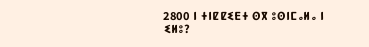2800 ⵏ ⵜⵏⵇⵇⵉⴹⵜ ⵙⴳ ⵓⵙⵏⵎⴰⵍⴰ ⵏ ⵉⵍⵓ?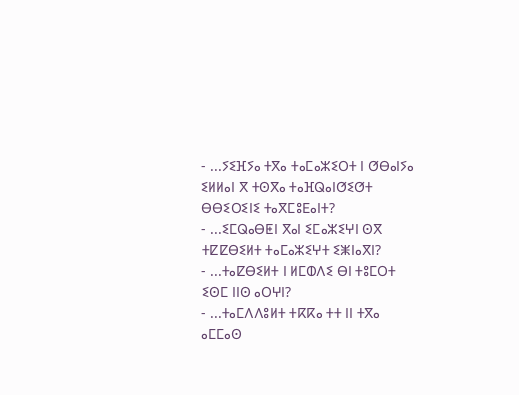- ...ⵢⵉⴼⵢⴰ ⵜⴳⴰ ⵜⴰⵎⴰⵣⵉⵔⵜ ⵏ ⵚⴱⴰⵏⵢⴰ ⵉⵍⵍⴰⵏ ⴳ ⵜⵙⴳⴰ ⵜⴰⴼⵕⴰⵏⵚⵉⵚⵜ ⴱⴱⵉⵔⵉⵏⵉ ⵜⴰⴳⵎⵓⴹⴰⵏⵜ?
- ...ⵉⵎⵕⴰⴱⵟⵏ ⴳⴰⵏ ⵉⵎⴰⵣⵉⵖⵏ ⵙⴳ ⵜⵇⵇⴱⵉⵍⵜ ⵜⴰⵎⴰⵣⵉⵖⵜ ⵉⵥⵏⴰⴳⵏ?
- ...ⵜⴰⵇⴱⵉⵍⵜ ⵏ ⵍⵎⵀⴷⵉ ⴱⵏ ⵜⵓⵎⵔⵜ ⵉⵙⵎ ⵏⵏⵙ ⴰⵔⵖⵏ?
- ...ⵜⴰⵎⴷⴷⵓⵍⵜ ⵜⴽⴽⴰ ⵜⵜ ⵏⵏ ⵜⴳⴰ ⴰⵎⵎⴰⵙ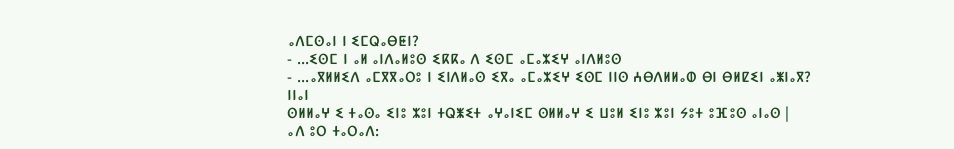ⴰⴷⵎⵙⴰⵏ ⵏ ⵉⵎⵕⴰⴱⵟⵏ?
- ...ⵉⵙⵎ ⵏ ⴰⵍ ⴰⵏⴷⴰⵍⵓⵙ ⵉⴽⴽⴰ ⴷ ⵉⵙⵎ ⴰⵎⴰⵣⵉⵖ ⴰⵏⴷⵍⵓⵙ
- ...ⴰⴳⵍⵍⵉⴷ ⴰⵎⴳⴳⴰⵔⵓ ⵏ ⵉⵏⴷⵍⴰⵙ ⵉⴳⴰ ⴰⵎⴰⵣⵉⵖ ⵉⵙⵎ ⵏⵏⵙ ⵄⴱⴷⵍⵍⴰⵀ ⴱⵏ ⴱⵍⵇⵉⵏ ⴰⵥⵏⴰⴳ?
ⵏⵏⴰⵏ
ⵙⵍⵍⴰⵖ ⵉ ⵜⴰⵙⴰ ⵉⵏⵓ ⵣⵓⵏ ⵜⵕⵥⵉⵜ ⴰⵖⴰⵏⵉⵎ ⵙⵍⵍⴰⵖ ⵉ ⵡⵓⵍ ⵉⵏⵓ ⵣⵓⵏ ⵢⵓⵜ ⵓⴼⵓⵙ ⴰⵏⴰⵙ |
ⴰⴷ ⵓⵔ ⵜⴰⵔⴰⴷ: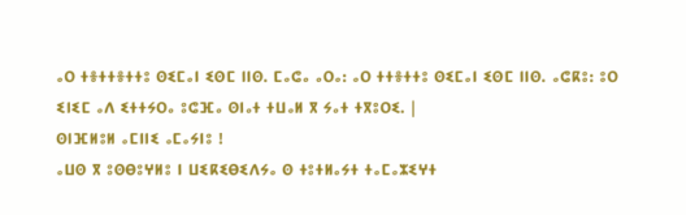ⴰⵔ ⵜⴻⵜⵜⴻⵜⵜⵓ ⵙⵉⵎⴰⵏ ⵉⵙⵎ ⵏⵏⵙ. ⵎⴰⵛⴰ ⴰⵔⴰ: ⴰⵔ ⵜⵜⴻⵜⵜⵓ ⵙⵉⵎⴰⵏ ⵉⵙⵎ ⵏⵏⵙ. ⴰⵛⴽⵓ: ⵓⵔ ⵉⵏⵉⵎ ⴰⴷ ⵉⵜⵜⵢⵔⴰ ⵓⵛⴼⴰ ⵙⵏⴰⵜ ⵜⵡⴰⵍ ⴳ ⵢⴰⵜ ⵜⴳⵓⵔⵉ. |
ⵙⵏⴼⵍⵓⵍ ⴰⵎⵏⵏⵉ ⴰⵎⴰⵢⵏⵓ !
ⴰⵡⵙ ⴳ ⵓⵙⴱⵓⵖⵍⵓ ⵏ ⵡⵉⴽⵉⴱⵉⴷⵢⴰ ⵙ ⵜⵓⵜⵍⴰⵢⵜ ⵜⴰⵎⴰⵣⵉⵖⵜ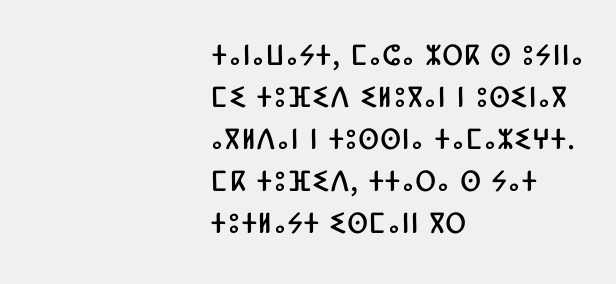ⵜⴰⵏⴰⵡⴰⵢⵜ, ⵎⴰⵛⴰ ⵣⵔⴽ ⵙ ⵓⵢⵏⵏⴰ ⵎⵉ ⵜⵓⴼⵉⴷ ⵉⵍⵓⴳⴰⵏ ⵏ ⵓⵙⵉⵏⴰⴳ ⴰⴳⵍⴷⴰⵏ ⵏ ⵜⵓⵙⵙⵏⴰ ⵜⴰⵎⴰⵣⵉⵖⵜ. ⵎⴽ ⵜⵓⴼⵉⴷ, ⵜⵜⴰⵔⴰ ⵙ ⵢⴰⵜ ⵜⵓⵜⵍⴰⵢⵜ ⵉⵙⵎⴰⵏⵏ ⴳⵔ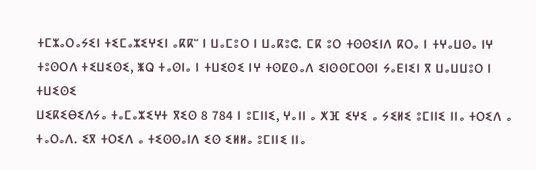ⵜⵎⵣⴰⵔⴰⵢⵉⵏ ⵜⵉⵎⴰⵣⵉⵖⵉⵏ ⴰⴽⴽⵯ ⵏ ⵡⴰⵎⵓⵔ ⵏ ⵡⴰⴽⵓⵛ. ⵎⴽ ⵓⵔ ⵜⵙⵙⵉⵏⴷ ⴽⵔⴰ ⵏ ⵜⵖⴰⵡⵙⴰ ⵏⵖ ⵜⵓⵙⵔⴷ ⵜⵉⵡⵉⵙⵉ, ⵥⵕ ⵜⴰⵙⵏⴰ ⵏ ⵜⵡⵉⵙⵉ ⵏⵖ ⵜⵙⵇⵙⴰⴷ ⵉⵏⵙⵙⵎⵔⵙⵏ ⵢⴰⴹⵏⵉⵏ ⴳ ⵡⴰⵡⵡⵓⵔ ⵏ ⵜⵡⵉⵙⵉ
ⵡⵉⴽⵉⴱⵉⴷⵢⴰ ⵜⴰⵎⴰⵣⵉⵖⵜ ⴳⵉⵙ 8 784 ⵏ ⵓⵎⵏⵏⵉ, ⵖⴰⵏⵏ ⴰ ⵅⴼ ⵉⵖⵉ ⴰ ⵢⵉⵍⵉ ⵓⵎⵏⵏⵉ ⵏⵏⴰ ⵜⵔⵉⴷ ⴰ ⵜⴰⵔⴰⴷ. ⵉⴳ ⵜⵔⵉⴷ ⴰ ⵜⵉⵙⵙⴰⵏⴷ ⵉⵙ ⵉⵍⵍⴰ ⵓⵎⵏⵏⵉ ⵏⵏⴰ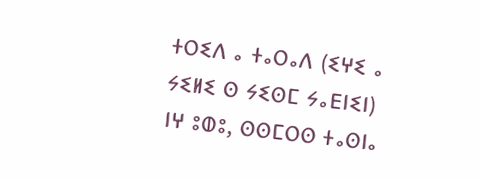ⵜⵔⵉⴷ ⴰ ⵜⴰⵔⴰⴷ (ⵉⵖⵉ ⴰ ⵢⵉⵍⵉ ⵙ ⵢⵉⵙⵎ ⵢⴰⴹⵏⵉⵏ) ⵏⵖ ⵓⵀⵓ, ⵙⵙⵎⵔⵙ ⵜⴰⵙⵏⴰ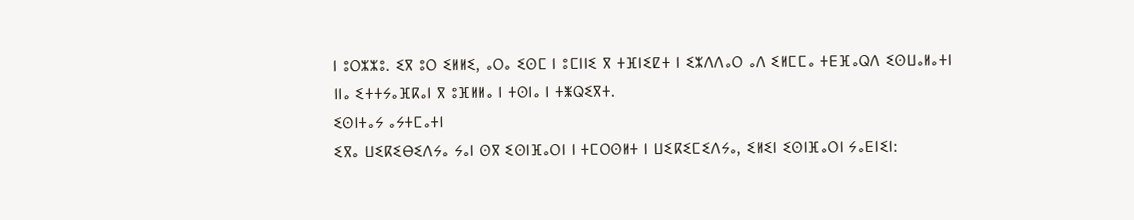ⵏ ⵓⵔⵣⵣⵓ. ⵉⴳ ⵓⵔ ⵉⵍⵍⵉ, ⴰⵔⴰ ⵉⵙⵎ ⵏ ⵓⵎⵏⵏⵉ ⴳ ⵜⴼⵏⵉⵇⵜ ⵏ ⵉⵣⴷⴷⴰⵔ ⴰⴷ ⵉⵍⵎⵎⴰ ⵜⴹⴼⴰⵕⴷ ⵉⵙⵡⴰⵍⴰⵜⵏ ⵏⵏⴰ ⵉⵜⵜⵢⴰⴼⴽⴰⵏ ⴳ ⵓⴼⵍⵍⴰ ⵏ ⵜⵙⵏⴰ ⵏ ⵜⵥⵕⵉⴳⵜ.
ⵉⵙⵏⵜⴰⵢ ⴰⵢⵜⵎⴰⵜⵏ
ⵉⴳⴰ ⵡⵉⴽⵉⴱⵉⴷⵢⴰ ⵢⴰⵏ ⵙⴳ ⵉⵙⵏⴼⴰⵔⵏ ⵏ ⵜⵎⵔⵙⵍⵜ ⵏ ⵡⵉⴽⵉⵎⵉⴷⵢⴰ, ⵉⵍⵉⵏ ⵉⵙⵏⴼⴰⵔⵏ ⵢⴰⴹⵏⵉⵏ: